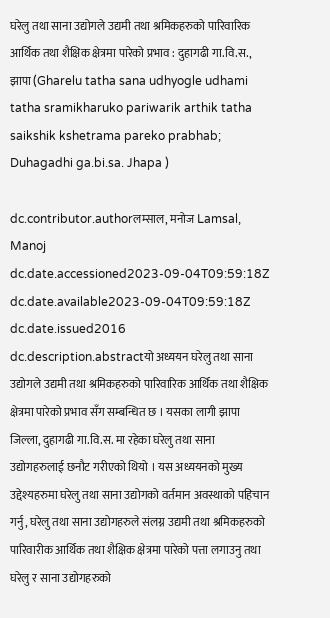घरेलु तथा साना उद्योगले उद्यमी तथा श्रमिकहरुको पारिवारिक आर्थिक तथा शैक्षिक क्षेत्रमा पारेको प्रभाव : दुहागढी गा.वि.स., झापा (Gharelu tatha sana udhyogle udhami tatha sramikharuko pariwarik arthik tatha saikshik kshetrama pareko prabhab; Duhagadhi ga.bi.sa. Jhapa )

dc.contributor.authorलम्साल, मनोज Lamsal, Manoj
dc.date.accessioned2023-09-04T09:59:18Z
dc.date.available2023-09-04T09:59:18Z
dc.date.issued2016
dc.description.abstractयो अध्ययन घरेलु तथा साना उद्योगले उद्यमी तथा श्रमिकहरुको पारिवारिक आर्थिक तथा शैक्षिक क्षेत्रमा पारेको प्रभाव सँग सम्बन्धित छ । यसका लागी झापा जिल्ला, दुहागढी गा.वि.स. मा रहेका घरेलु तथा साना उद्योगहरुलाई छनौट गरीएको थियो । यस अध्ययनको मुख्य उद्देश्यहरुमा घरेलु तथा साना उद्योगको वर्तमान अवस्थाको पहिचान गर्नु, घरेलु तथा साना उद्योगहरुले संलग्न उद्यमी तथा श्रमिकहरुको पारिवारीक आर्थिक तथा शैक्षिक क्षेत्रमा पारेको पत्ता लगाउनु तथा घरेलु र साना उद्योगहरुको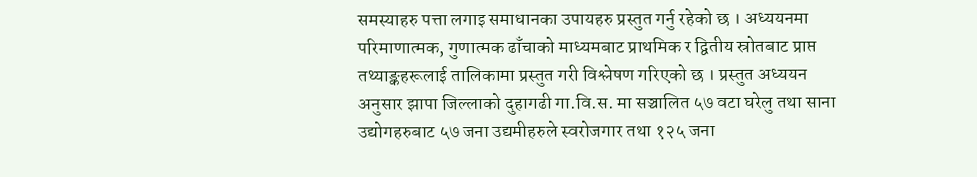समस्याहरु पत्ता लगाइ समाधानका उपायहरु प्रस्तुत गर्नु रहेको छ । अध्ययनमा परिमाणात्मक, गुणात्मक ढाँचाको माध्यमबाट प्राथमिक र द्वितीय स्रोतबाट प्राप्त तथ्याङ्कहरूलाई तालिकामा प्रस्तुत गरी विश्लेषण गरिएको छ । प्रस्तुत अध्ययन अनुसार झापा जिल्लाको दुहागढी गा.वि.स. मा सञ्चालित ५७ वटा घरेलु तथा साना उद्योगहरुबाट ५७ जना उद्यमीहरुले स्वरोजगार तथा १२५ जना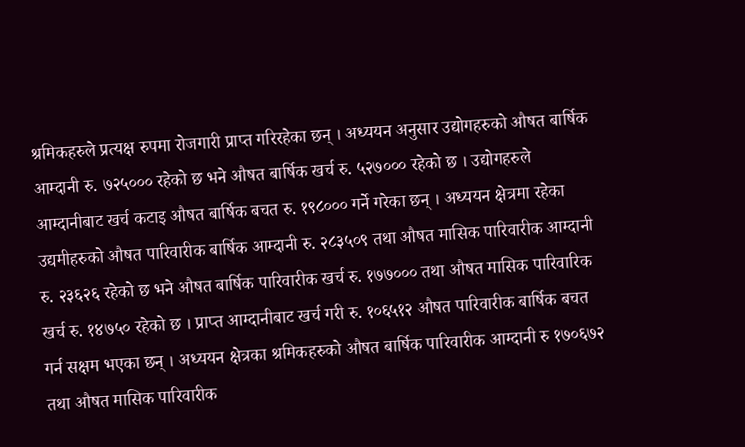श्रमिकहरुले प्रत्यक्ष रुपमा रोजगारी प्राप्त गरिरहेका छन् । अध्ययन अनुसार उद्योगहरुको औषत बार्षिक आम्दानी रु. ७२५००० रहेको छ भने औषत बार्षिक खर्च रु. ५२७००० रहेको छ । उद्योगहरुले आम्दानीबाट खर्च कटाइ औषत बार्षिक बचत रु. १९८००० गर्ने गरेका छन् । अध्ययन क्षेत्रमा रहेका उद्यमीहरुको औषत पारिवारीक बार्षिक आम्दानी रु. २८३५०९ तथा औषत मासिक पारिवारीक आम्दानी रु. २३६२६ रहेको छ भने औषत बार्षिक पारिवारीक खर्च रु. १७७००० तथा औषत मासिक पारिवारिक खर्च रु. १४७५० रहेको छ । प्राप्त आम्दानीबाट खर्च गरी रु. १०६५१२ औषत पारिवारीक बार्षिक बचत गर्न सक्षम भएका छन् । अध्ययन क्षेत्रका श्रमिकहरुको औषत बार्षिक पारिवारीक आम्दानी रु १७०६७२ तथा औषत मासिक पारिवारीक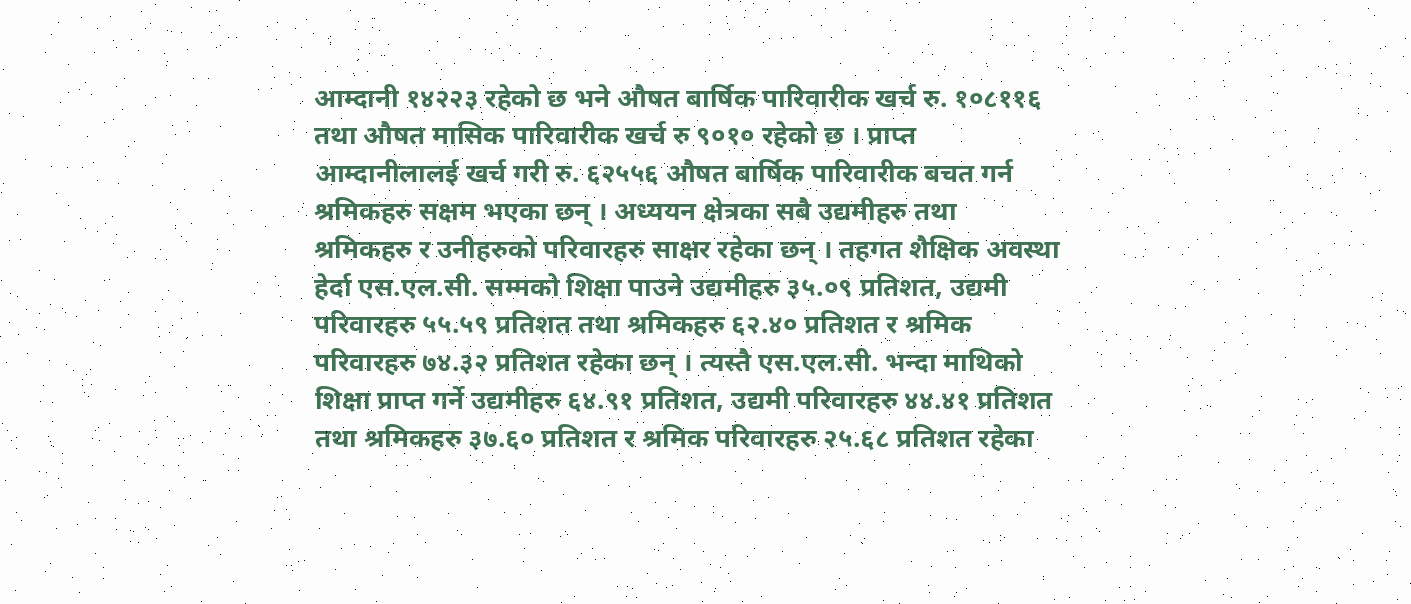आम्दानी १४२२३ रहेको छ भने औषत बार्षिक पारिवारीक खर्च रु. १०८११६ तथा औषत मासिक पारिवारीक खर्च रु ९०१० रहेको छ । प्राप्त आम्दानीलालई खर्च गरी रु. ६२५५६ औषत बार्षिक पारिवारीक बचत गर्न श्रमिकहरु सक्षम भएका छन् । अध्ययन क्षेत्रका सबै उद्यमीहरु तथा श्रमिकहरु र उनीहरुको परिवारहरु साक्षर रहेका छन् । तहगत शैक्षिक अवस्था हेर्दा एस.एल.सी. सम्मको शिक्षा पाउने उद्यमीहरु ३५.०९ प्रतिशत, उद्यमी परिवारहरु ५५.५९ प्रतिशत तथा श्रमिकहरु ६२.४० प्रतिशत र श्रमिक परिवारहरु ७४.३२ प्रतिशत रहेका छन् । त्यस्तै एस.एल.सी. भन्दा माथिको शिक्षा प्राप्त गर्ने उद्यमीहरु ६४.९१ प्रतिशत, उद्यमी परिवारहरु ४४.४१ प्रतिशत तथा श्रमिकहरु ३७.६० प्रतिशत र श्रमिक परिवारहरु २५.६८ प्रतिशत रहेका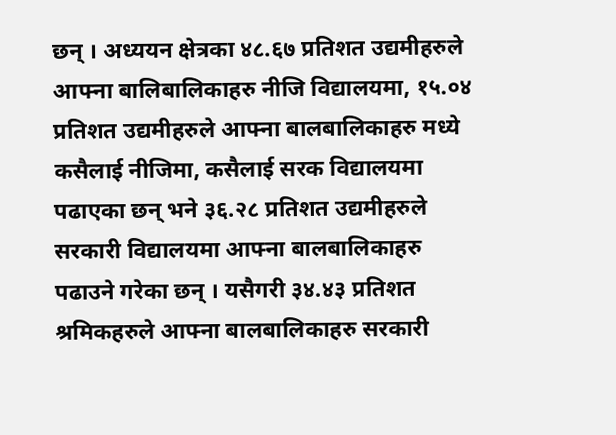छन् । अध्ययन क्षेत्रका ४८.६७ प्रतिशत उद्यमीहरुले आफ्ना बालिबालिकाहरु नीजि विद्यालयमा, १५.०४ प्रतिशत उद्यमीहरुले आफ्ना बालबालिकाहरु मध्ये कसैलाई नीजिमा, कसैलाई सरक विद्यालयमा पढाएका छन् भने ३६.२८ प्रतिशत उद्यमीहरुले सरकारी विद्यालयमा आफ्ना बालबालिकाहरु पढाउने गरेका छन् । यसैगरी ३४.४३ प्रतिशत श्रमिकहरुले आफ्ना बालबालिकाहरु सरकारी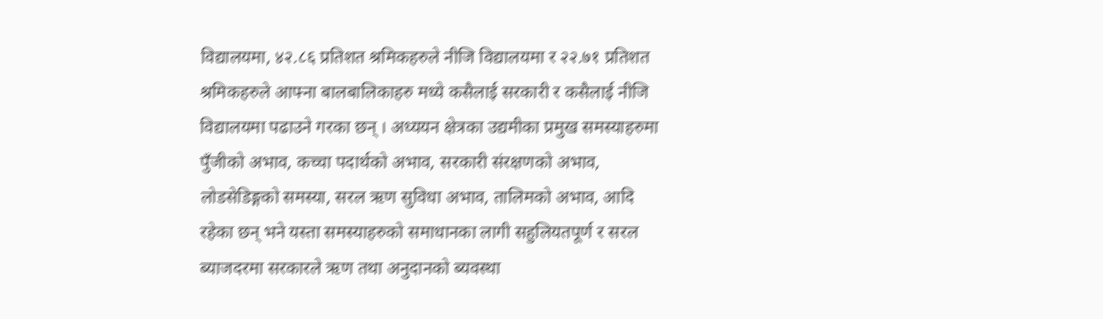विद्यालयमा, ४२.८६ प्रतिशत श्रमिकहरुले नीजि विद्यालयमा र २२.७१ प्रतिशत श्रमिकहरुले आफ्ना बालबालिकाहरु मध्ये कसैलाई सरकारी र कसैलाई नीजि विद्यालयमा पढाउने गरका छन् । अध्ययन क्षेत्रका उद्यमीका प्रमुख समस्याहरुमा पुँजीको अभाव, कच्चा पदार्थको अभाव, सरकारी संरक्षणको अभाव, लोडसेडिङ्गको समस्या, सरल ऋण सुविधा अभाव, तालिमको अभाव, आदि रहेका छन् भने यस्ता समस्याहरुको समाधानका लागी सहुलियतपूर्ण र सरल ब्याजदरमा सरकारले ऋण तथा अनुदानको ब्यवस्था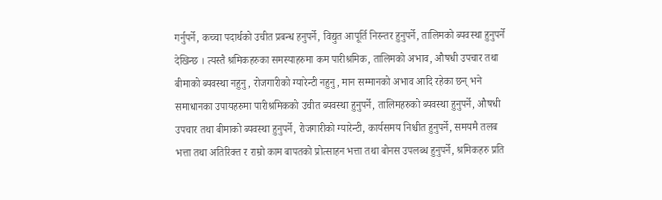गर्नुपर्ने, कच्चा पदार्थको उचीत प्रबन्ध हनुपर्ने, विद्युत आपूर्ति निरन्तर हुनुपर्ने, तालिमको ब्यवस्था हुनुपर्ने देखिन्छ । त्यस्तै श्रमिकहरुका समस्याहरुमा कम पारीश्रमिक, तालिमको अभाव, औषधी उपचार तथा बीमाको ब्यवस्था नहुनु, रोजगारीको ग्यारेन्टी नहुनु, मान सम्मानको अभाव आदि रहेका छन् भने समाधानका उपायहरुमा पारीश्रमिकको उचीत ब्यवस्था हुनुपर्ने, तालिमहरुको ब्यवस्था हुनुपर्ने, औषधी उपचार तथा बीमाको ब्यवस्था हुनुपर्ने, रोजगारीको ग्यारेन्टी, कार्यसमय निश्चीत हुनुपर्ने, समयमै तलब भत्ता तथा अतिरिक्त र राम्रो काम बापतको प्रोत्साहन भत्ता तथा बोनस उपलब्ध हुनुपर्ने, श्रमिकहरु प्रति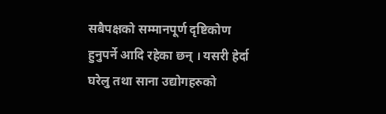सबैपक्षको सम्मानपूर्ण दृष्टिकोण हुनुपर्ने आदि रहेका छन् । यसरी हेर्दा घरेलु तथा साना उद्योगहरुको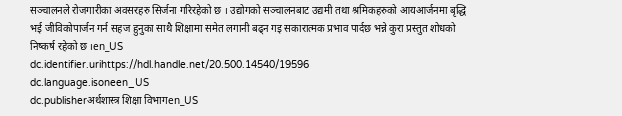सञ्चालनले रोजगारीका अवसरहरु सिर्जना गरिरहेको छ । उद्योगको सञ्चालनबाट उद्यमी तथा श्रमिकहरुको आयआर्जनमा बृद्धि भई जीविकोपार्जन गर्न सहज हुनुका साथै शिक्षामा समेत लगानी बढ्न गइ सकारात्मक प्रभाव पार्दछ भन्ने कुरा प्रस्तुत शोधको निष्कर्ष रहेको छ ।en_US
dc.identifier.urihttps://hdl.handle.net/20.500.14540/19596
dc.language.isoneen_US
dc.publisherअर्थशास्त्र शिक्षा विभागen_US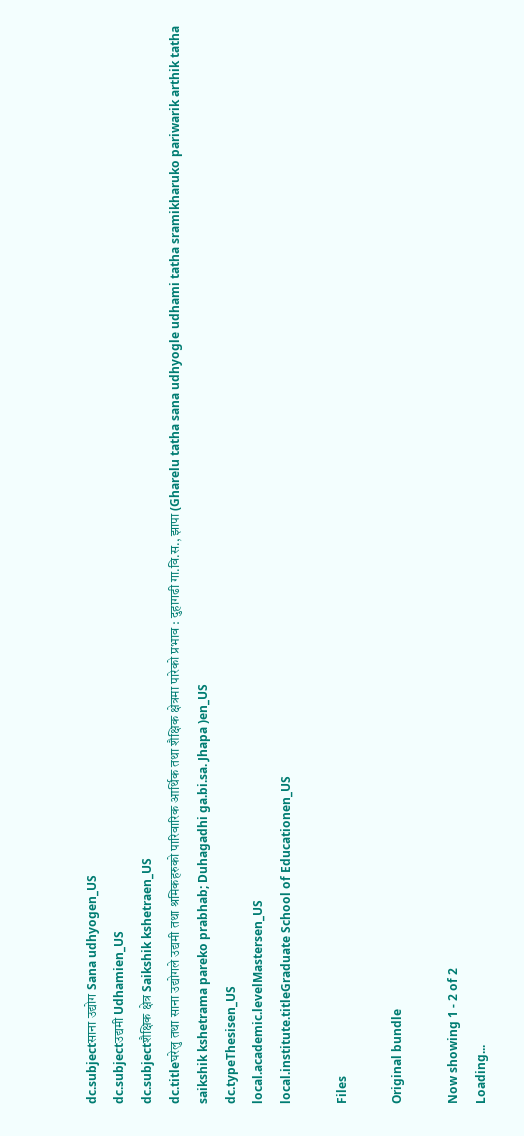dc.subjectसाना उद्योग Sana udhyogen_US
dc.subjectउद्यमी Udhamien_US
dc.subjectशैक्षिक क्षेत्र Saikshik kshetraen_US
dc.titleघरेलु तथा साना उद्योगले उद्यमी तथा श्रमिकहरुको पारिवारिक आर्थिक तथा शैक्षिक क्षेत्रमा पारेको प्रभाव : दुहागढी गा.वि.स., झापा (Gharelu tatha sana udhyogle udhami tatha sramikharuko pariwarik arthik tatha saikshik kshetrama pareko prabhab; Duhagadhi ga.bi.sa. Jhapa )en_US
dc.typeThesisen_US
local.academic.levelMastersen_US
local.institute.titleGraduate School of Educationen_US

Files

Original bundle

Now showing 1 - 2 of 2
Loading...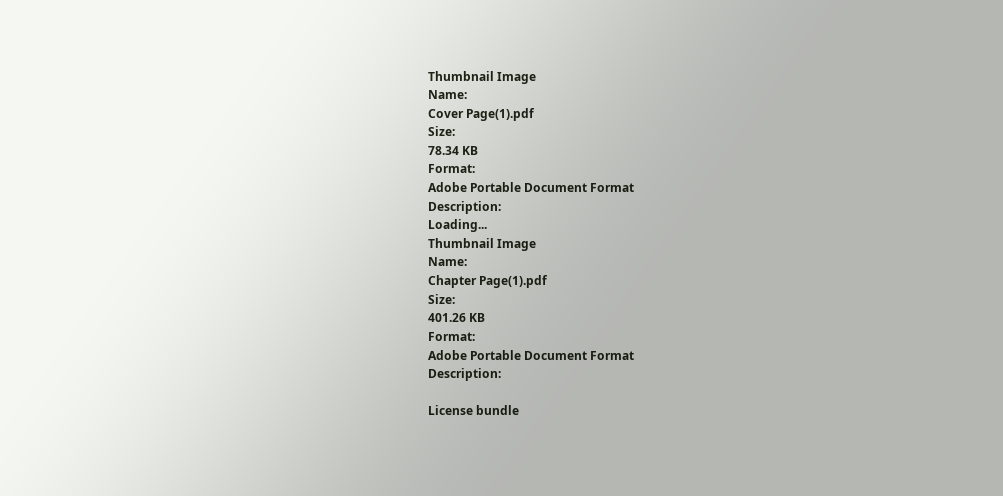Thumbnail Image
Name:
Cover Page(1).pdf
Size:
78.34 KB
Format:
Adobe Portable Document Format
Description:
Loading...
Thumbnail Image
Name:
Chapter Page(1).pdf
Size:
401.26 KB
Format:
Adobe Portable Document Format
Description:

License bundle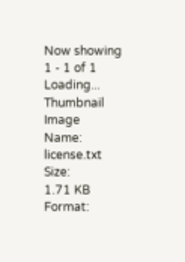Now showing 1 - 1 of 1
Loading...
Thumbnail Image
Name:
license.txt
Size:
1.71 KB
Format: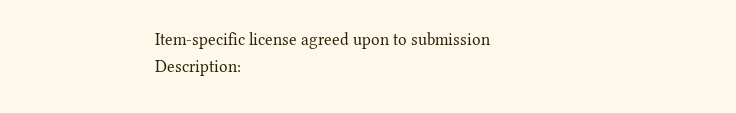Item-specific license agreed upon to submission
Description: